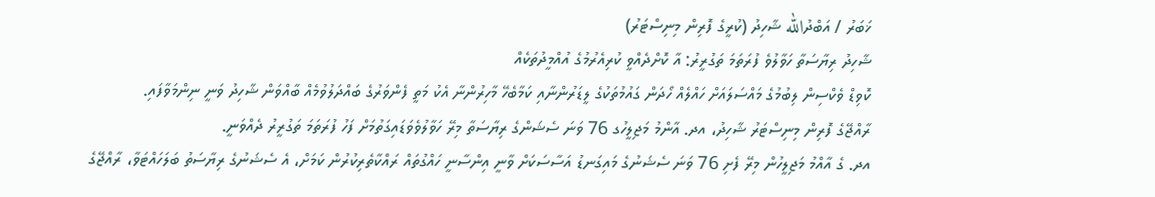ޚަބަރު / އަބްދުالله ޝާހިދު (ކުރީގެ ފޮރިން މިނިސްޓަރު)
ޝާހިދު ރިޔާސަތާ ހަވާލުވެ ފުރަތަމަ ތަގުރީރު: އާ ކޮށްދެއްވީ ކުރިއެރުމުގެ އުއްމީދުތަކެއް
ކޮވިޑް ވެކްސިން ލިބުމުގެ މައްސަލައަށް ހައްލެއް ހޯދަން ގައުމުތަކުގެ ލީޑަރުންނާއި ކަމާބެހޭ މާހިރުންނާ އެކު މަތީ ފެންވަރުގެ ބައްދަލުވުމެއް ބާއްވަން ޝާހިދު ވަނީ ނިންމަވާފައި.
ރާއްޖޭގެ ފޮރިން މިނިސްޓަރު ޝާހިދު، އދ. އާންމު މަޖިލީހުގ 76 ވަނަ ސެޝަންގެ ރިޔާސަތާ މިރޭ ހަވާލުވެވަޑައިގަތުމަށް ފަހު ފުރަތަމަ ތަގުރީރު ދެއްވަނީ.
އދ. ގެ އާއްމު މަޖިލީހުން މިރޭ ފެށި 76 ވަނަ ސެޝަނުގެ މައިގަނޑު އަސާސަކަށް ވާނީ އިންސާނީ ހައްގުތައް ރައްކާތެރިކުރުން ކަމަށް، އެ ސެޝަނުގެ ރިޔާސަތު ބަލަހައްޓަވާ، ރާއްޖޭގެ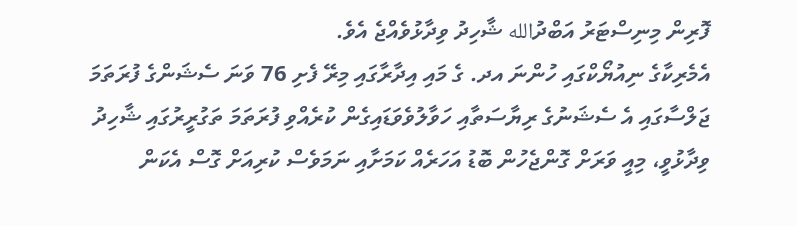ފޮރިން މިނިސްޓަރު އަބްދުالله ޝާހިދު ވިދާޅުވެއްޖެ އެވެ.
އެމެރިކާގެ ނިއުޔޯކްގައި ހުންނަ އދ. ގެ މައި އިދާރާގައި މިރޭ ފެށި 76 ވަނަ ސެޝަންގެ ފުރަތަމަ ޖަލްސާގައި އެ ސެޝަނުގެ ރިޔާސަތާއި ހަވާލުވެވަޑައިގެން ކުރެއްވި ފުރަތަމަ ތަގުރީރުގައި ޝާހިދު ވިދާޅުވީ، މިއީ ވަރަށް ގޮންޖެހުން ބޮޑު އަހަރެއް ކަމަށާއި ނަމަވެސް ކުރިއަށް ގޮސް އެކަން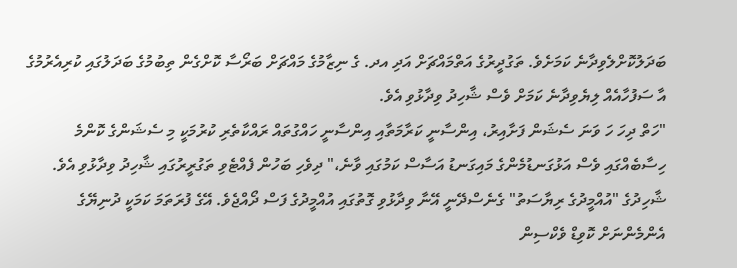ބަދަލުކޮށްލެވިދާނެ ކަމަށެވެ. ތަގުދީރުގެ އަތްމައްޗަށް އަދި އދ. ގެ ނިޒާމުގެ މައްޗަށް ބަރޯސާ ކޮށްގެން ތިބުމުގެ ބަދަލުގައި ކުރިއެރުމުގެ އާ ސަފުހާއެއް ލިޔެވިދާނެ ކަމަށް ވެސް ޝާހިދު ވިދާޅުވި އެވެ.
"ހަތް ދިހަ ހަ ވަނަ ސެޝަން ފަށާއިރު، އިންސާނީ ކަރާމަތާއި އިންސާނީ ހައްގުތައް ރައްކާތެރި ކުރުމަކީ މި ސެޝަންގެ ކޮންމެ ހިސާބެއްގައި ވެސް އަޅުގަނޑުމެންގެ މައިގަނޑު އަސާސް ކަމުގައި ވާނެ،" ދިވެހި ބަހުން ފެއްޓެވި ތަގުރީރުގައި ޝާހިދު ވިދާޅުވި އެވެ.
ޝާހިދުގެ "އުއްމީދުގެ ރިޔާސަތު" ގެނެސްދޭނީ އޭނާ ވިދާޅުވި ގޮތުގައި އުއްމީދުގެ ފަސް ދޯއްޖެވެ. އޭގެ ފުރަތަމަ ކަމަކީ ދުނިޔޭގެ އެންމެންނަށް ކޮވިޑް ވެކްސިން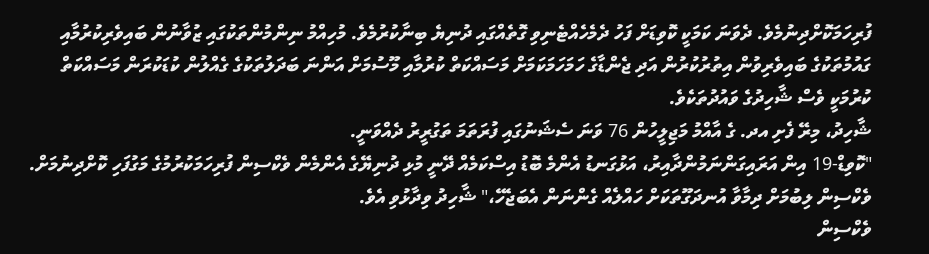ފުރިހަމަކޮށްދިނުމެވެ. ދެވަނަ ކަމަކީ ކޮވިޑަށް ފަހު ދެމެހެއްޓެނިވި ގޮތެއްގައި ދުނިޔެ ބިނާކުރުމެވެ. މުހިއްމު ނިންމުންތަކުގައި ޒުވާނުން ބައިވެރިކުރުމާއި ގައުމުތަކުގެ ބައިވެރިވުން އިތުރުކުރުން އަދި ޖެންޑާގެ ހަމަހަމަކަމަށް މަސައްކަތް ކުރުމާއި މޫސުމަށް އަންނަ ބަދަލުތަކުގެ ގެއްލުން ކުޑަކުރަން މަސައްކަތް ކުރުމަކީ ވެސް ޝާހިދުގެ ވައުދުތަކެވެ.
ޝާހިދު، މިރޭ ފެށި އދ. ގެ އާއްމު މަޖިލީހުން 76 ވަނަ ސެޝަނުގައި ފުރަތަމަ ތަގުރީރު ދެއްވަނީ.
"ކޮވިޑް-19 އިން އަރައިގަންނަމުންދާއިރު، އަޅުގަނޑު އެންމެ ބޮޑު އިސްކަމެއް ދޭނީ މުޅި ދުނިޔޭގެ އެންމެން ވެކްސިން ފުރިހަމަކުރުމުގެ މަގުފަހި ކޮށްދިނުމަށް. ވެކްސިން ލިބުމަށް ދިމާވާ އުނދަގޫތަކަށް ހައްލެއް ގެންނަން އެބަޖެހޭ،" ޝާހިދު ވިދާޅުވި އެވެ.
ވެކްސިން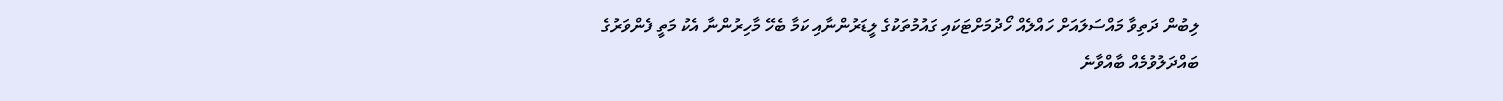ލިބުން ދަތިވާ މައްސަލައަށް ހައްލެއް ހޯދުމަށްޓަކައި ގައުމުތަކުގެ ލީޑަރުންނާއި ކަމާ ބެހޭ މާހިރުންނާ އެކު މަތީ ފެންވަރުގެ ބައްދަލުވުމެއް ބާއްވާނެ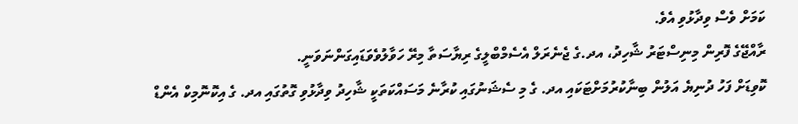ކަމަށް ވެސް ވިދާޅުވި އެވެ.
ރާއްޖޭގެ ފޮރިން މިނިސްޓަރު ޝާހިދު، އދ.ގެ ޖެނެރަލް އެސެމްބްލީގެ ރިޔާސަތާ މިރޭ ހަވާލުވެވަޑައިގަންނަވަނީ.
ކޮވިޑަށް ފަހު ދުނިޔެ އަލުން ބިނާކުރުމަށްޓަކައި އދ. ގެ މި ސެޝަނުގައި ކުރާނެ މަސައްކަތަކީ ޝާހިދު ވިދާޅުވި ގޮތުގައި އދ. ގެ އިކޮނޮމިކް އެންޑް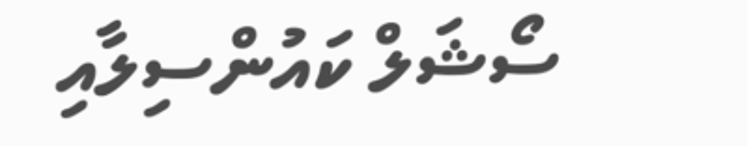ސޯޝަލް ކައުންސިލާއި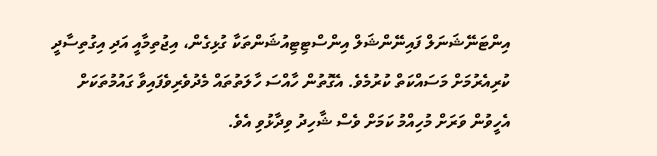އިންޓަނޭޝަނަލް ފައިނޭންޝަލް އިންސްޓިޓިއުޝަންތަކާ ގުޅިގެން، އިޖުތިމާއީ އަދި އިގުތިސާދީ ކުރިއެރުމަށް މަސައްކަތް ކުރުމެވެ. އެގޮތުން ހާއްސަ ހާލަތުތައް މެދުވެރިވެފައިވާ ގައުމުތަކަށް އެހީވުން ވަރަށް މުހިއްމު ކަމަށް ވެސް ޝާހިދު ވިދާޅުވި އެވެ.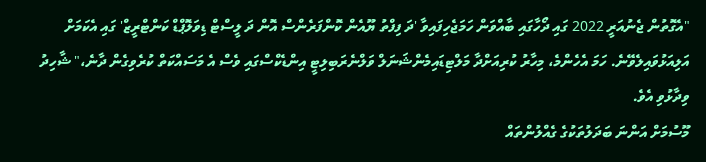"އެގޮތުން ޖެނުއަރީ 2022 ގައި ދޯހާގައި ބާއްވަން ހަމަޖެހިފައިވާ 'ދަ ފިފްތު ޔޫއެން ކޮންފަރެންސް އޮން ދަ ލީސްޓް ޑިވަލޮޕްޑް ކަންޓްރީޒް' ގައި އެކަމަށް އަލިއަޅުވައިލެވޭނެ. ހަމަ އެހެންމެ، މިހާރު ކުރިއަށްދާ މަލްޓިޑައިމެންޝަނަލް ވަލްނެރަބިލިޓީ އިންޑެކްސްގައި ވެސް އެ މަސައްކަތް ކުރެވިގެން ދާނެ،" ޝާހިދު ވިދާޅުވި އެވެ.
މޫސުމަށް އަންނަ ބަދަލުތަކުގެ ގެއްލުންތައް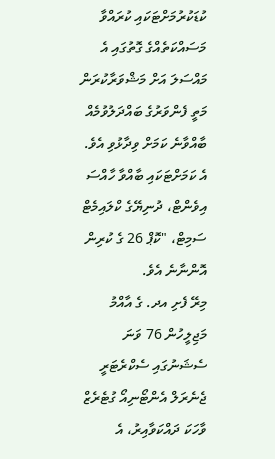ކުޑަކުރުމަށްޓަކައި ކުރައްވާ މަސައްކަތެއްގެ ގޮތުގައި އެ މައްސަލަ އަށް މަޝްވަރާކުރަން މަތީ ފެންވަރުގެ ބައްދަލުވުމެއް ބާއްވާނެ ކަމަށް ވިދާޅުވި އެވެ. އެ ކަމަށްޓަކައި ބާއްވާ ހާއްސަ އިވެންޓް، ދުނިޔޭގެ ކްލައިމެޓް ސަމިޓް، "ކޮޕް 26 ގެ ކުރިން އޮންނާނެ އެވެ.
މިރޭ ފެށި އދ. ގެ އާއްމު މަޖިލީހުން 76 ވަނަ ސެޝަނުގައި ސެކްރެޓަރީ ޖެނެރަލް އެންޓޯނިއޯ ގުޓެރެޒް ވާހަކަ ދައްކަވާއިރު، އެ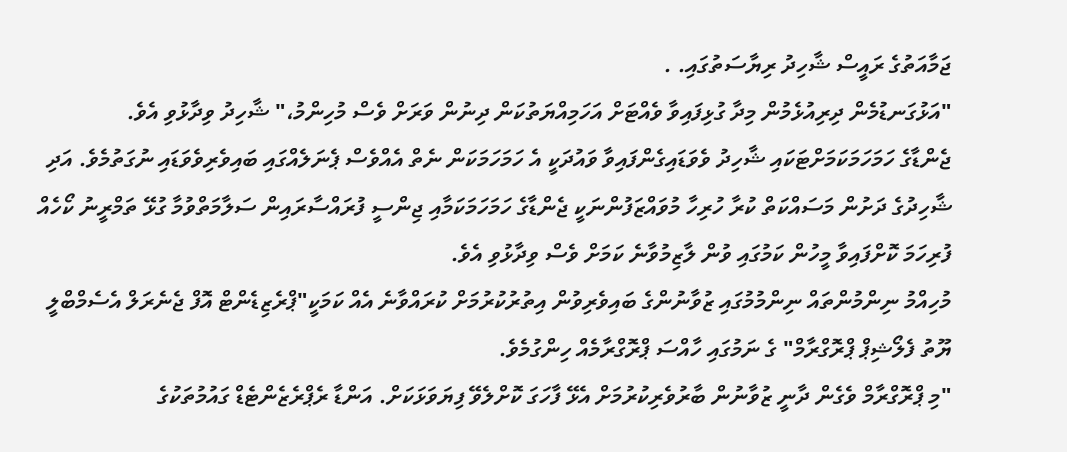ޖަމާއަތުގެ ރައީސް ޝާހިދު ރިޔާސަތުގައި. .
"އަޅުގަނޑުމެން ދިރިއުޅެމުން މިދާ ގުޅިފައިވާ ވެއްޓަށް އަހަމިއްޔަތުކަން ދިނުން ވަރަށް ވެސް މުހިންމު،" ޝާހިދު ވިދާޅުވި އެވެ.
ޖެންޑާގެ ހަމަހަމަކަމަށްޓަކައި ޝާހިދު ވެވަޑައިގެންފައިވާ ވައުދަކީ އެ ހަމަހަމަކަން ނެތް އެއްވެސް ޕެނަލެއްގައި ބައިވެރިވެވަޑައި ނުގަތުމެވެ. އަދި ޝާހިދުގެ ދަށުން މަސައްކަތް ކުރާ ހުރިހާ މުވައްޒަފުންނަކީ ޖެންޑާގެ ހަމަހަމަކަމާއި ޖިންސީ ފުރައްސާރައިން ސަލާމަތްވުމާ ގުޅޭ ތަމްރީނު ކޯހެއް ފުރިހަމަ ކޮށްފައިވާ މީހުން ކަމުގައި ވުން ލާޒިމުވާނެ ކަމަށް ވެސް ވިދާޅުވި އެވެ.
މުހިއްމު ނިންމުންތައް ނިންމުމުގައި ޒުވާނުންގެ ބައިވެރިވުން އިތުރުކުރުމަށް ކުރައްވާނެ އެއް ކަމަކީ"ޕްރެޒިޑެންޓް އޮފް ޖެނެރަލް އެސެމްބްލީ ޔޫތު ފެލޯޝިޕް ޕްރޮގްރާމް" ގެ ނަމުގައި ހާއްސަ ޕްރޮގްރާމެއް ހިންގުމެވެ.
"މި ޕްރޮގްރާމް ވެގެން ދާނީ ޒުވާނުން ބާރުވެރިކުރުމަށް އެޅޭ ފާހަގަ ކޮށްލެވޭ ފިޔަވަޅަކަށް. އަންޑާ ރެޕްރެޒެންޓެޑް ގައުމުތަކުގެ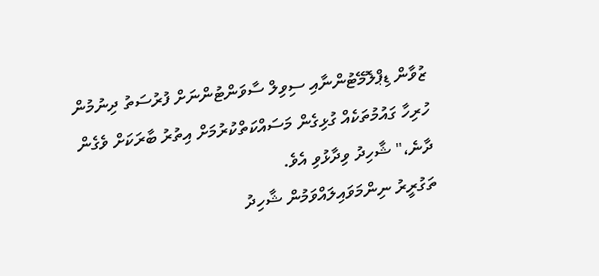ޒުވާން ޑިޕްލޮމޭޓުންނާއި ސިވިލް ސާވަންޓުންނަށް ފުރުސަތު ދިނުމުން ހުރިހާ ގައުމުތަކެއް ގުޅިގެން މަސައްކަތްކުރުމަށް އިތުރު ބާރަކަށް ވެގެން ދާނެ،" ޝާހިދު ވިދާޅުވި އެވެ.
ތަގުރީރު ނިންމަވައިލައްވަމުން ޝާހިދު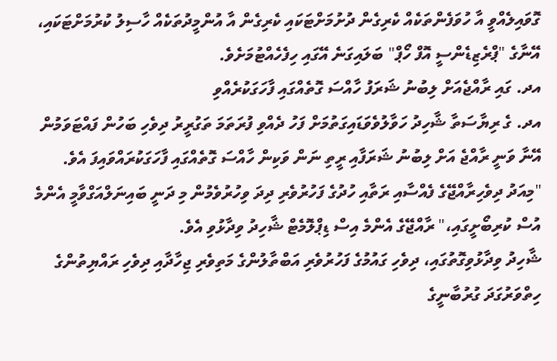ގޮވައިލެއްވީ އާ ހުވަފެންތަކެއް ކެރިގެން ދުށުމަށްޓަކައި ކެރިގެން އާ އުންމީދުތަކެއް ހާސިލު ކުރުމަށްޓަކައި، އޭނާގެ "ޕްރެޒިޑެންސީ އޮފް ހޯޕް" ބަލައިގަނެ އޭގައި ހިފެހެއްޓުމަށެވެ.
އދ. ގައި ރާއްޖެއަށް ލިބުނު ޝަރަފު ހާއްސަ ގޮތެއްގައި ފާހަގަކުރެއްވި
އދ. ގެ ރިޔާސަތާ ޝާހިދު ހަވާލުވެވަޑައިގަތުމަށް ފަހު ދެއްވި ފުރަތަމަ ތަގުރީރު ދިވެހި ބަހުން ފައްޓަވަމުން އޭނާ ވަނީ ރާއްޖެ އަށް ލިބުނު ޝަރަފާއި ރީތި ނަން ވަކިން ހާއްސަ ގޮތެއްގައި ފާހަގަކުރައްވައިފަ އެވެ.
"މިއަދު ދިވެހިރާއްޖޭގެ ފެއްސާއި ރަތާއި ހުދުގެ ފަހުރުވެރި ދިދަ ވިހުރުވެމުން މި ދަނީ ބައިނަލްއަގްވާމީ އެންމެ އުސް ކުރިބޯށީގައި،" ރާއްޖޭގެ އެންމެ އިސް ޑިޕްލޮމެޓް ޝާހިދު ވިދާޅުވި އެވެ.
ޝާހިދު ވިދާޅުވިގޮތުގައި، ދިވެހި ގައުމުގެ ފަހުރުވެރި އަބްތާލުންގެ މަތިވެރި ޖިހާދާއި ދިވެހި ރައްޔިތުންގެ ހިތްވަރުގަދަ ގުރުބާނީގެ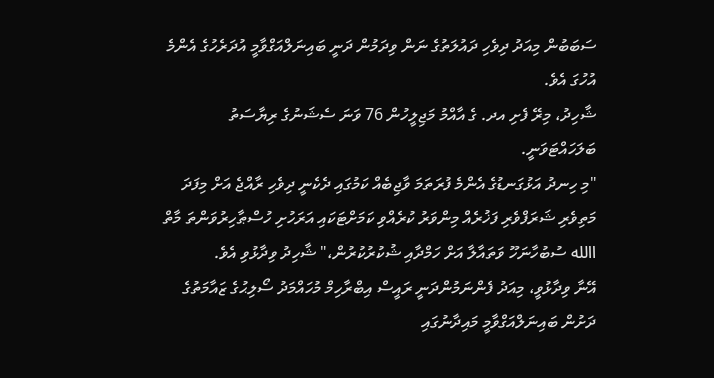ސަބަބުން މިއަދު ދިވެހި ދައުލަތުގެ ނަން ވިދަމުން ދަނީ ބައިނަލްއަގްވާމީ އުދަރެހުގެ އެންމެ އުހުގަ އެވެ.
ޝާހިދު، މިރޭ ފެށި އދ. ގެ އާއްމު މަޖިލީހުން 76 ވަނަ ސެޝަނުގެ ރިޔާސަތު ބަލަހައްޓަވަނީ.
"މި ހިނދު އަޅުގަނޑުގެ އެންމެ ފުރަތަމަ ވާޖިބެއް ކަމުގައި ދެކެނީ ދިވެހި ރާއްޖެ އަށް މިފަދަ މަތިވެރި ޝަރަފްވެރި ފަޚުރެއް މިންވަރު ކުރެއްވި ކަމަށްޓަކައި އަރަހުށި ހުސްޠާހިރުވަންތަ މާތް االله ސުބުހާނަހޫ ވަތައާލާ އަށް ހަމްދާއި ޝުކުރުކުރުން،" ޝާހިދު ވިދާޅުވި އެވެ.
އޭނާ ވިދާޅުވީ، މިއަދު ފެންނަމުންދަނީ ރައީސް އިބްރާހިމް މުހައްމަދު ސޯލިޙުގެ ޒައާމަތުގެ ދަށުން ބައިނަލްއަގްވާމީ މައިދާނުގައި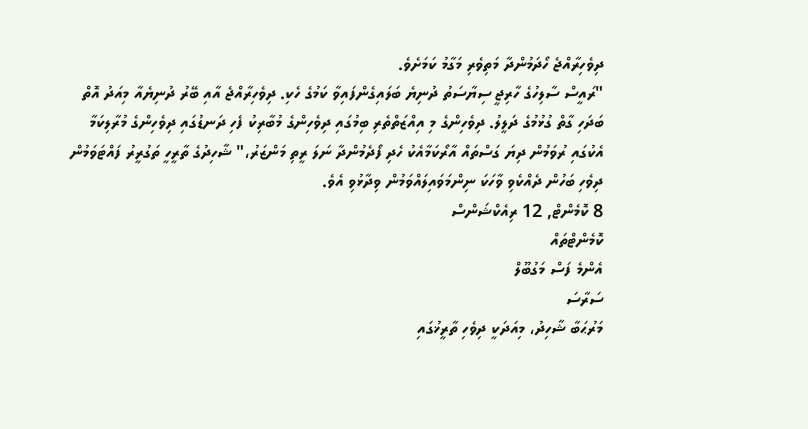ދިވެހިރާއްޖެ ހޯދަމުންދާ މަތިވެރި މަގާމު ކަމަށެވެ.
"ރައީސް ސާލިހުގެ ހާރިޖީ ސިޔާސަތު ދުނިޔެ ބަލައިގެންފައިވާ ކަމުގެ ހެކި. ދިވެހިރާއްޖެ އާއި ބޭރު ދުނިޔެއާ މިއަދު އޮތް ބަދަހި ގާތް ގުޅުމުގެ ދަލީލު. ދިވެހިންގެ މި އިއްޒަތްތެރި ބިމުގައި ދިވެހިންގެ މުބާރިކު ފެހި ދަނޑުގައި ދިވެހިންގެ މުރާލިކަމާ އެކުގައި ރުވަމުން ދިޔަ ގަސްތައް އާރޯކަމާއެކު ހެދި ފޯދެމުންދާ ނަލަ ރީތި މަންޒަރު،" ޝާހިދުގެ ތާރީހީ ތަގުރީރު ފައްޓަވަމުން ދިވެހި ބަހުން ދެއްކެވި ވާހަކަ ނިންމަވައިލައްވަމުން ވިދާޅުވި އެވެ.
8 ކޮމެންޓް, 12 ރިއެކްޝަންސް
ކޮމެންޓްތައް
އެންމެ ފަސް މަގުބޫލް
ސަރާސަ
މަރުޙަބާ ޝާހިދު، މިއަދަކީ ދިވެހި ތާރީޚުގައި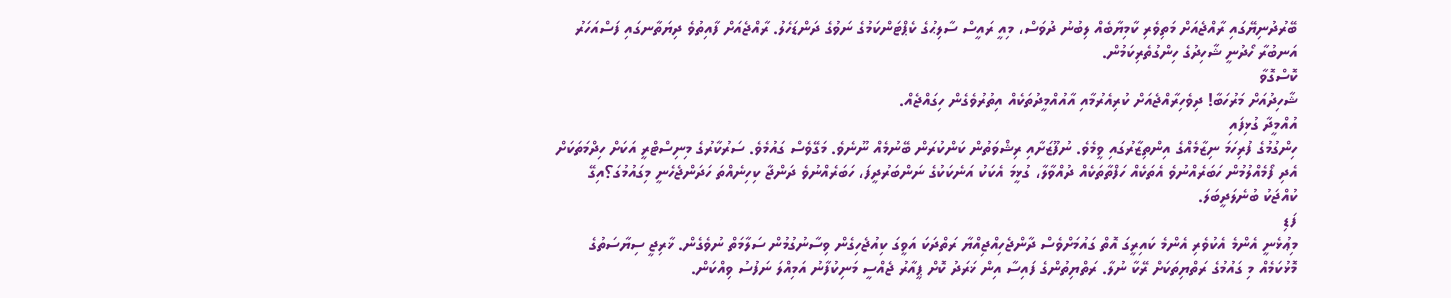ބޭރުދުނިޔޭގައި ރާއްޖެއަށް މަތިވެރި ކާމިޔާބެއް ލިބުނު ދުވަސް، މިއީ ރައީސް ސާލިޙުގެ ކެޕްޓަންކަމުގެ ނަވުގެ ދަންޑަހެލު. ރާއްޖެއަށް ފާއިތުވެ ދިޔަތާނގައި ފަސްއަހަރު އަނބުރާ ހޯދުނީ ޝާހިދުގެ ހިންގުތެރިކަމުން.
ކޮސްގޮވާ
ޝާހިދުއަށް މަރުހަބާ! ދިވެހިރާއްޖެއަށް ކުރިއެރުމާއި އާއުއްމީދުތަކެއް އިތުރުވެގެން ހިގައްޖެއް.
އުއްމީދާ ގުޅިފައި
ހިންގުމުގެ ފުރިހަމަ ނިޒާމެއްގެ އިންތިޒާރުގައި ވީމެވެ. ނުފޫޒަށާއި ރިޝްވަތުން ކަންކުރަން ބޭނުމެއް ނޫނެވެ. މަގޭވެސް ގައުމެވެ. ސަރުކާރުގެ މިނިސްޓްރީ އަކަށް ހިދްމަތަކަށް އެދި ފޯމެއްލުމުން ހަބަރެއްނުވެ އެތަކެއް ހަފްތާތަކެއް ދުއްވާލާ، ގުޅީމަ އެކަކު އަނެކަކުގެ ނަންބަރުދީފަ، ހަބަރެއްނުވެ ދަންޖާ ކިހިނެއްތަ ހަދަންޖެހެނީ މިގައުމުގަ؟އިގޭ ކުއްޖަކު ބުނެލަދީބަލަ.
ފަޑި
މިޢުޅެނީ އެންމެ އެކުވެރި އެންމެ ކައިރީގަ އޮތް ގައުމަށްވެސް ދާންޖެހިއްޖިއްޔާ ރަތްދަކަ އަވީގަ ކިއުޖެހިގެން ވިސާނުގުމުން ސަލާމަތް ނުވެގެން. ޚާރިޖީ ސިޔާސަތުގެ މޮޅުކަމެއް މި ގައުމުގެ ރަތްޔިތަކަށް ރޭކާ ނުލާ. ރަތްޔިތުންގެ ފައިސާ އިން ޚަރަދު ކޮށް ޕީއާރު ޖެއްސީ މަނިކުފާނު އަމިއްލަ ނަފުސު ވިއްކަން.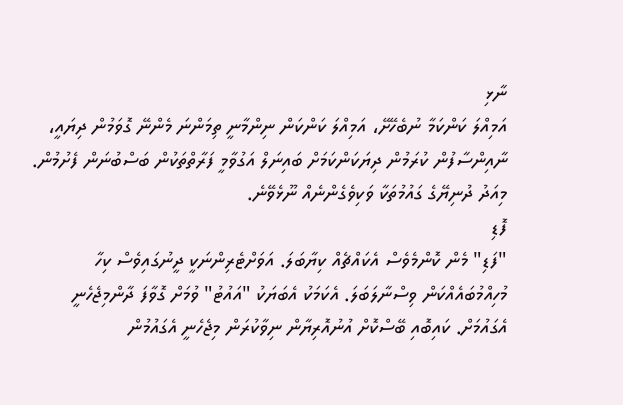ނާޅި
އަމިއްލަ ކަންކަމާ ނުބެހޭށޭ، އަމިއްލަ ކަންކަން ނިންމާނީ ތިމަންނަ މެންނޭ ގޮވަމުން ދިޔައީ، ނާއިންސާފުން ކުރަމުން ދިޔަކަންކަމަށް ބައިނަލް އަގުވާމީ ފަރާތްތަކުން ބަސްބުނަން ފެށުމުން. މިއަދު ދުނިޔޭގެ ގައުމުތަކާ ވަކިވެގެންނެއް ނޫޅެވޭނެ.
ފޮޑި
"ފަޑި" މެން ކޮންމެވެސް އެކައްޗެއް ކިޔާބަލަ. އަވަށްޓެރިންނަކީ ދީނުގައިވެސް ކިހާ މުހިއްމުބައެއްކަން ވިސްނާލަބަލަ. އެކަމަކު އެބަޔަކު "އައުޓު" ވުމަށް ގޮވާފަ ދާންމިޖެހެނީ އެގައުމަށް. ކައިބޮއި ބޭސްކޮށް އުނުއޮރިޔާން ނިވާކުރަން މިޖެހެނީ އެގައުމުން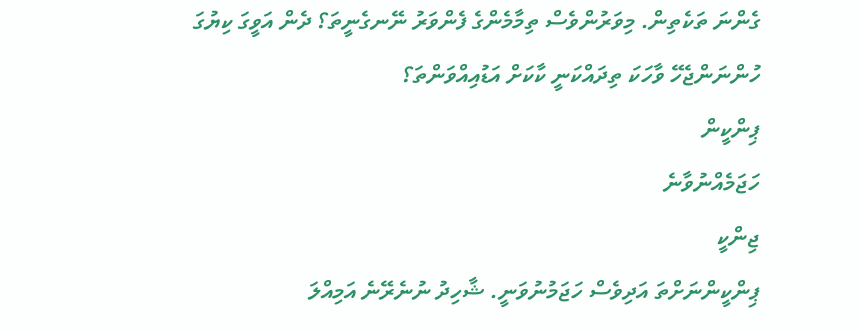ގެންނަ ތަކެތިން. މިވަރުންވެސް ތިމާމެންގެ ފެންވަރު ނޭނގެނީތަ؟ ދެން އަވީގަ ކިޔުގަ ހުންނަންޖެހޭ ވާހަކަ ތިދައްކަނީ ކާކަށް އަޑުއިއްވަންތަ؟
ޕިންކީން
ހަޖަމެއްނުވާނެ
ޖިންކީ
ޕިންކީންނަށްތަ އަދިވެސް ހަޖަމުނުވަނީ. ޝާހިދު ނުނެރޭނެ އަމިއްލަ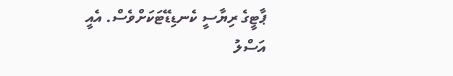ޕާޓީގެ ރިޔާސީ ކެނޑިޑޭޓަކަށްވެސް. އެއީ އަސްލު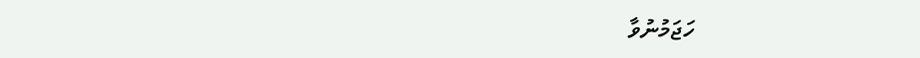ހަޖަމުނުވާ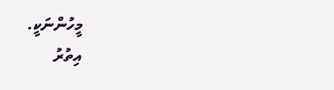މީހުންނަކީ.
އިތުރު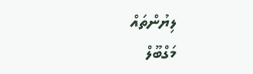ލިޔުންތައް
މަގްބޫލް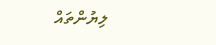ލިޔުންތައް